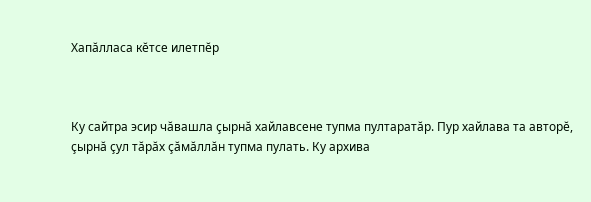Хапăлласа кĕтсе илетпĕр



Ку сайтра эсир чăвашла çырнă хайлавсене тупма пултаратăр. Пур хайлава та авторĕ, çырнă çул тăрăх çăмăллăн тупма пулать. Ку архива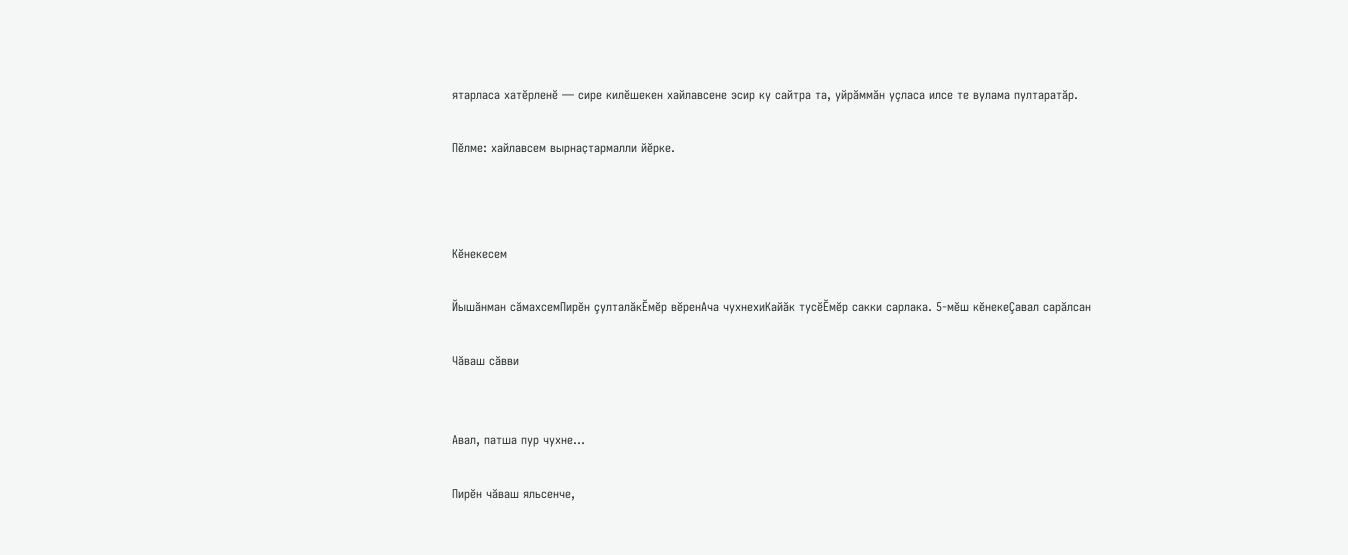ятарласа хатĕрленĕ — сире килĕшекен хайлавсене эсир ку сайтра та, уйрăммăн уçласа илсе те вулама пултаратăр.

Пӗлме: хайлавсем вырнаҫтармалли йӗрке.



Кĕнекесем

Йышăнман сăмахсемПирĕн çулталăкӖмӗр вӗренАча чухнехиКайăк тусĕĔмĕр сакки сарлака. 5-мĕш кĕнекеÇавал сарăлсан

Чăваш сăвви


Авал, патша пур чухне...

Пирĕн чăваш яльсенче,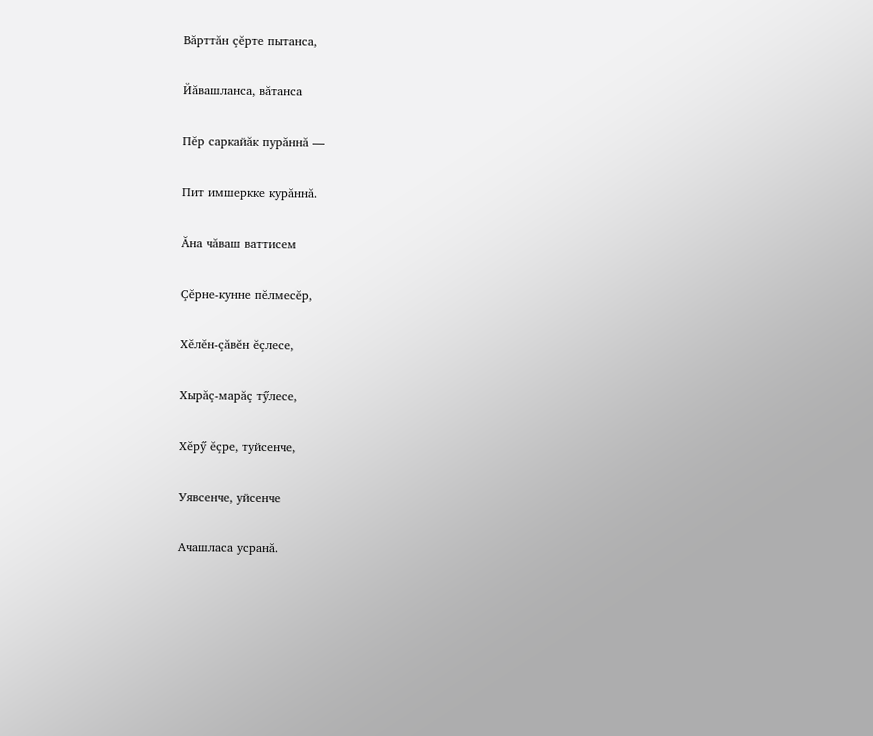Вăрттăн çĕрте пытанса,

Йăвашланса, вăтанса

Пĕр саркайăк пурăннă —

Пит имшеркке курăннă.

Ăна чăваш ваттисем

Çĕрне-кунне пĕлмесĕр,

Хĕлĕн-çăвĕн ĕçлесе,

Хырăç-марăç тӳлесе,

Хĕрӳ ĕçре, туйсенче,

Уявсенче, уйсенче

Ачашласа усранă.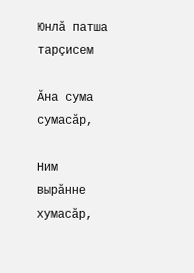Юнлă патша тарçисем

Ăна сума сумасăр,

Ним вырăнне хумасăр,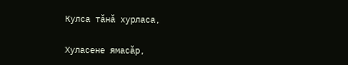Кулса тăнă хурласа,

Хуласене ямасăр,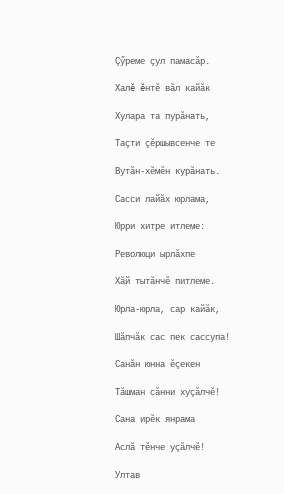Çӳреме çул памасăр.

Халĕ ĕнтĕ вăл кайăк

Хулара та пурăнать,

Таçти çĕршывсенче те

Вутăн-хĕмĕн курăнать.

Сасси лайăх юрлама,

Юрри хитре итлеме:

Революци ырлăхпе

Хăй тытăнчĕ питлеме.

Юрла-юрла, сар кайăк,

Шăпчăк сас пек сассупа!

Санăн юнна ĕçекен

Тăшман сăнни хуçăлчĕ!

Сана ирĕк янрама

Аслă тĕнче уçăлчĕ!

Ултав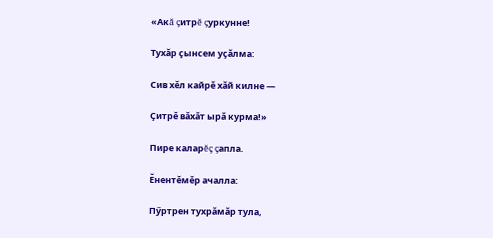«Акă çитрĕ çуркунне!

Тухăр çынсем уçăлма:

Сив хĕл кайрĕ хăй килне —

Çитрĕ вăхăт ырă курма!»

Пире каларĕç çапла.

Ĕнентĕмĕр ачалла:

Пӳртрен тухрăмăр тула,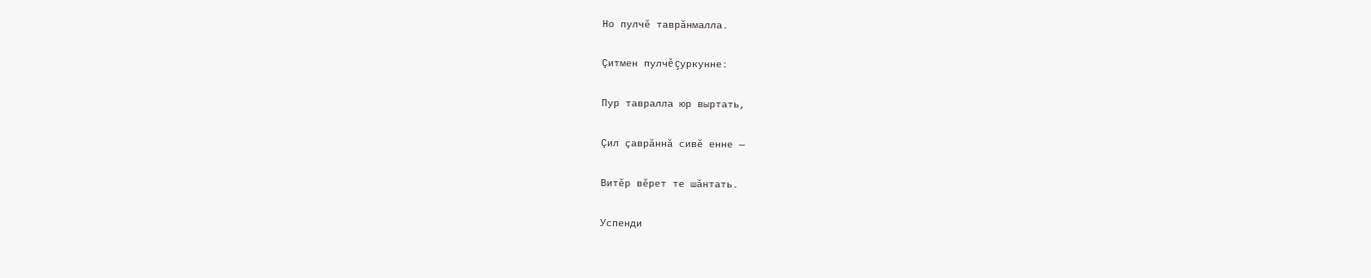Но пулчĕ таврăнмалла.

Çитмен пулчĕ çуркунне:

Пур тавралла юр выртать,

Çил çаврăннă сивĕ енне —

Витĕр вĕрет те шăнтать.

Успенди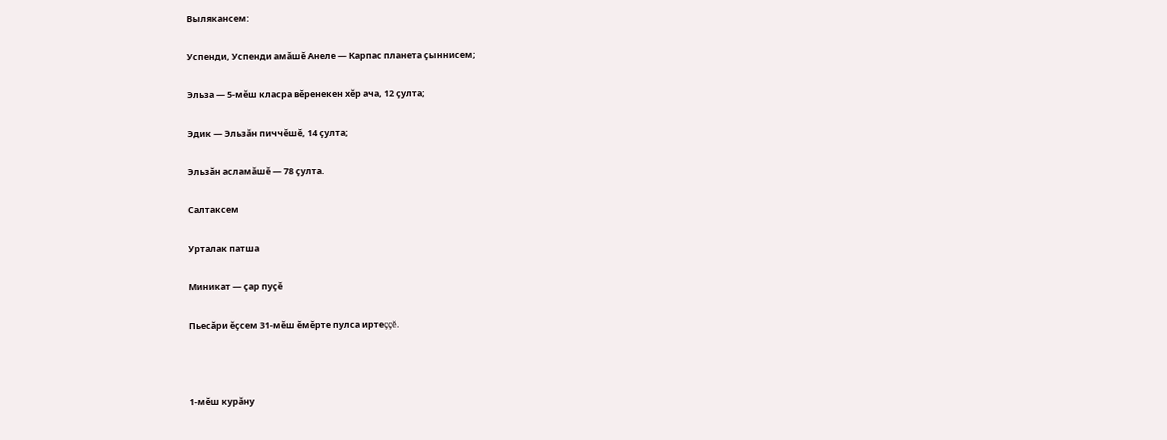Вылякансем:

Успенди, Успенди амăшĕ Анеле — Карпас планета çыннисем;

Эльза — 5-мĕш класра вĕренекен хĕр ача, 12 çулта;

Эдик — Эльзăн пиччĕшĕ, 14 çулта;

Эльзăн асламăшĕ — 78 çулта.

Салтаксем

Урталак патша

Миникат — çар пуçĕ

Пьесăри ĕçсем 31-мĕш ĕмĕрте пулса иртеççĕ.



1-мĕш курăну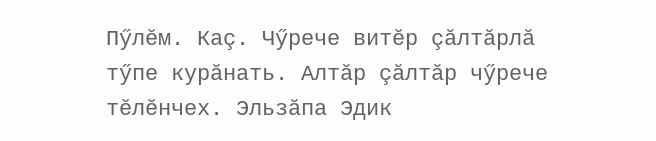Пӳлĕм. Каç. Чӳрече витĕр çăлтăрлă тӳпе курăнать. Алтăр çăлтăр чӳрече тĕлĕнчех. Эльзăпа Эдик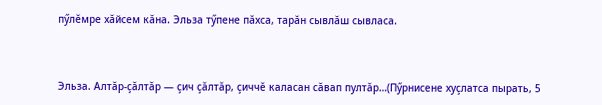пӳлĕмре хăйсем кăна. Эльза тӳпене пăхса, тарăн сывлăш сывласа.



Эльза. Алтăр-çăлтăр — çич çăлтăр, çиччĕ каласан сăвап пултăр…(Пӳрнисене хуçлатса пырать, 5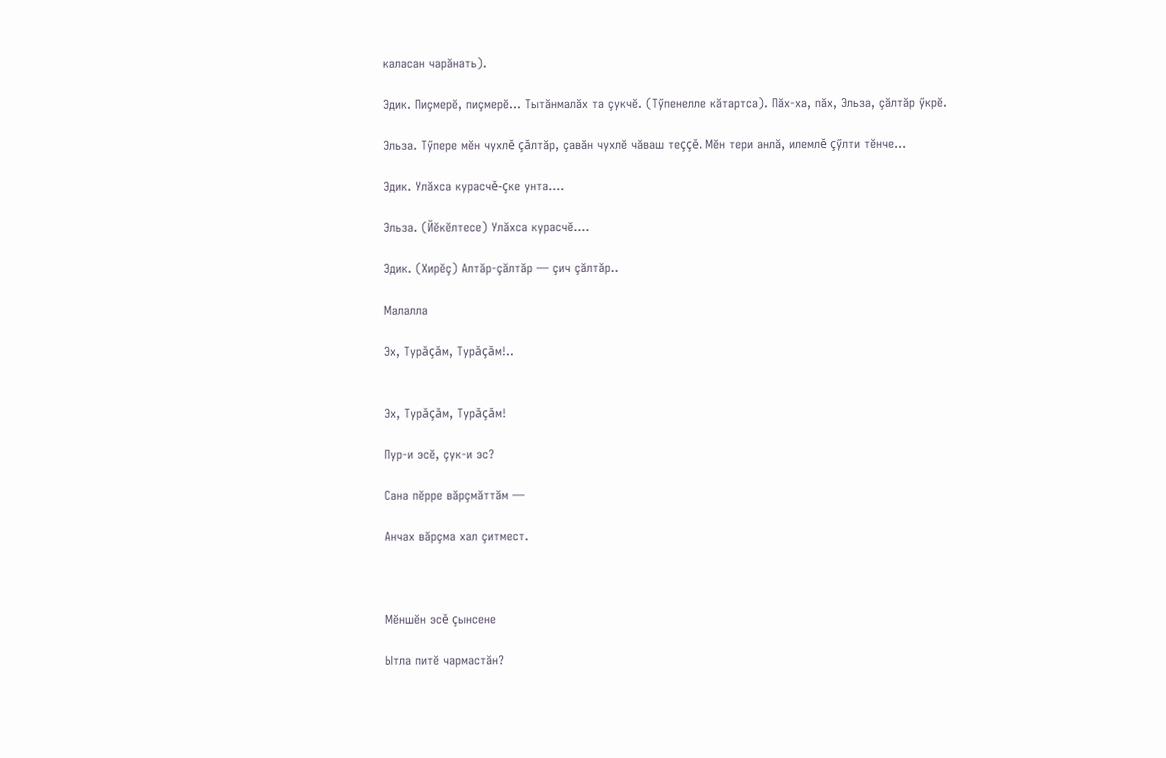каласан чарăнать).

Эдик. Пиçмерĕ, пиçмерĕ... Тытăнмалăх та çукчĕ. (Тӳпенелле кăтартса). Пăх-ха, пăх, Эльза, çăлтăр ӳкрĕ.

Эльза. Тӳпере мĕн чухлĕ çăлтăр, çавăн чухлĕ чăваш теççĕ. Мĕн тери анлă, илемлĕ çӳлти тĕнче…

Эдик. Улăхса курасчĕ-çке унта….

Эльза. (Йĕкĕлтесе) Улăхса курасчĕ....

Эдик. (Хирĕç) Алтăр-çăлтăр — çич çăлтăр..

Малалла

Эх, Турăçăм, Турăçăм!..


Эх, Турăçăм, Турăçăм!

Пур-и эсĕ, çук-и эс?

Сана пĕрре вăрçмăттăм —

Анчах вăрçма хал çитмест.



Мĕншĕн эсĕ çынсене

Ытла питĕ чармастăн?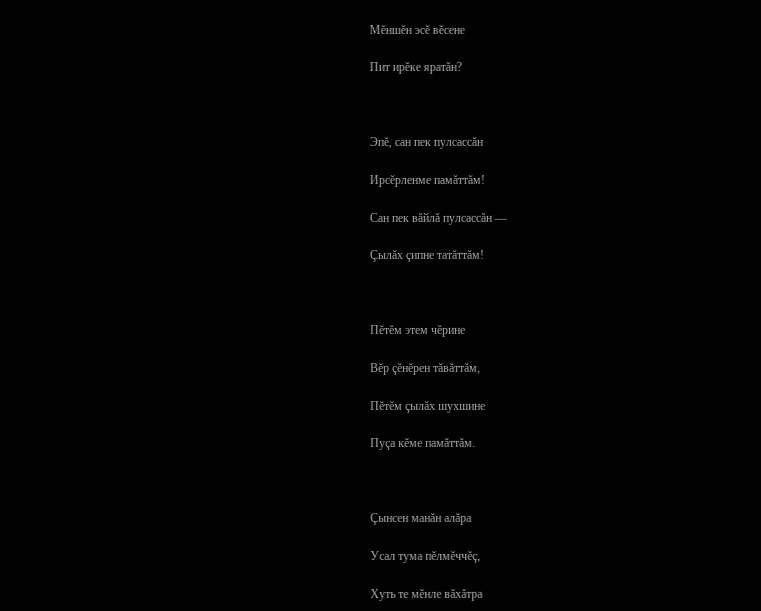Мĕншĕн эсĕ вĕсене

Пит ирĕке яратăн?



Эпĕ, сан пек пулсассăн

Ирсĕрленме памăттăм!

Сан пек вăйлă пулсассăн —

Çылăх çипне татăттăм!



Пĕтĕм этем чĕрине

Вĕр çĕнĕрен тăвăттăм,

Пĕтĕм çылăх шухшине

Пуçа кĕме памăттăм.



Çынсен манăн алăра

Усал тума пĕлмĕччĕç,

Хуть те мĕнле вăхăтра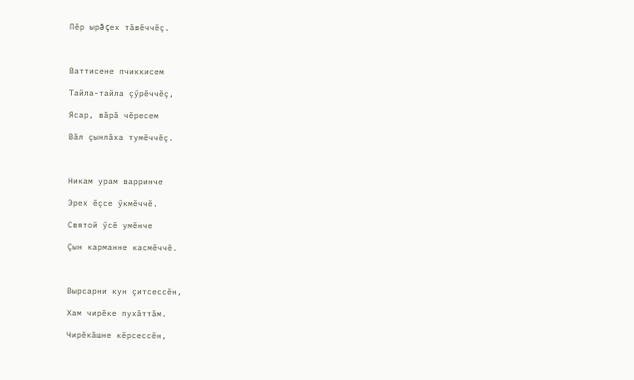Пĕр ырă çех тăвĕччĕç.



Ваттисене пчиккисем

Тайла-тайла çӳрĕччĕç,

Ясар, вăрă чĕресем

Вăл çынлăха тумĕччĕç.



Никам урам варринче

Эрех ĕçсе ӳкмĕччĕ.

Святой ӳсĕ умĕнче

Çын карманне касмĕччĕ.



Вырсарни кун çитсессĕн,

Хам чирĕке пухăттăм.

Чирĕкăшне кĕрсессĕн,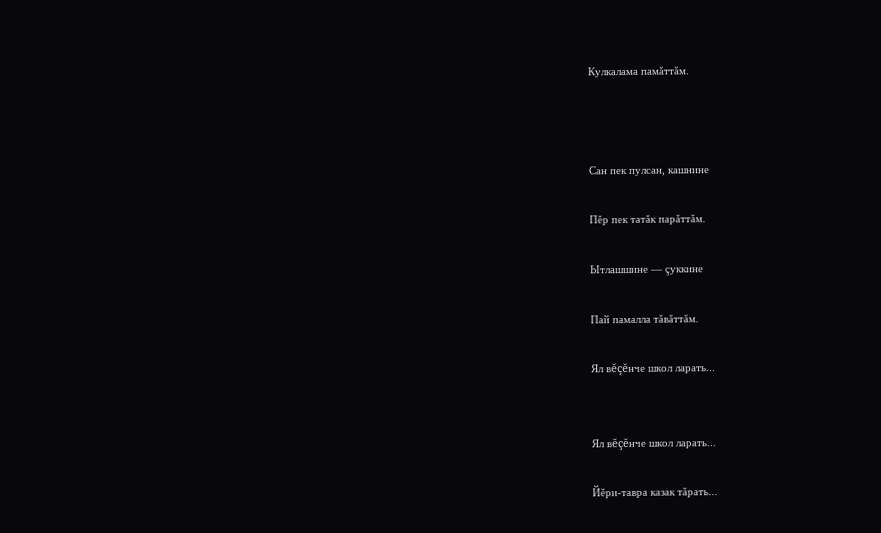Кулкалама памăттăм.



Сан пек пулсан, кашнине

Пĕр пек татăк парăттăм.

Ытлашшине — çуккине

Пай памалла тăвăттăм.

Ял вĕçĕнче школ ларать...


Ял вĕçĕнче школ ларать...

Йĕри-тавра казак тăрать...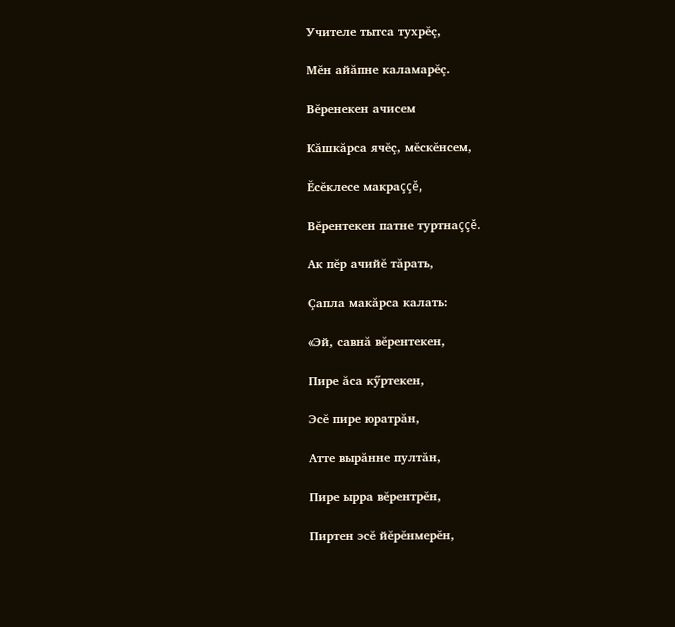Учителе тытса тухрĕç,

Мĕн айăпне каламарĕç.

Вĕренекен ачисем

Кăшкăрса ячĕç, мĕскĕнсем,

Ĕсĕклесе макраççĕ,

Вĕрентекен патне туртнаççĕ.

Ак пĕр ачийĕ тăрать,

Çапла макăрса калать:

«Эй, савнă вĕрентекен,

Пире ăса кӳртекен,

Эсĕ пире юратрăн,

Атте вырăнне пултăн,

Пире ырра вĕрентрĕн,

Пиртен эсĕ йĕрĕнмерĕн,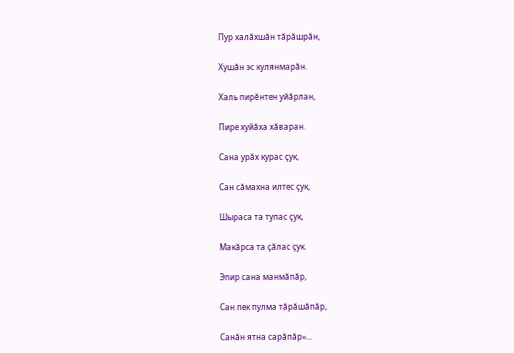Пур халăхшăн тăрăшрăн,

Хушăн эс кулянмарăн.

Халь пирĕнтен уйăрлан,

Пире хуйăха хăваран.

Сана урăх курас çук,

Сан сăмахна илтес çук,

Шыраса та тупас çук,

Макăрса та çăлас çук.

Эпир сана манмăпăр,

Сан пек пулма тăрăшăпăр,

Санăн ятна сарăпăр»...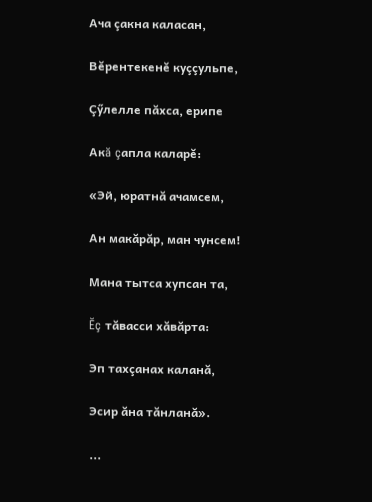Ача çакна каласан,

Вĕрентекенĕ куççульпе,

Çӳлелле пăхса, ерипе

Акă çапла каларĕ:

«Эй, юратнă ачамсем,

Ан макăрăр, ман чунсем!

Мана тытса хупсан та,

Ĕç тăвасси хăвăрта:

Эп тахçанах каланă,

Эсир ăна тăнланă».

...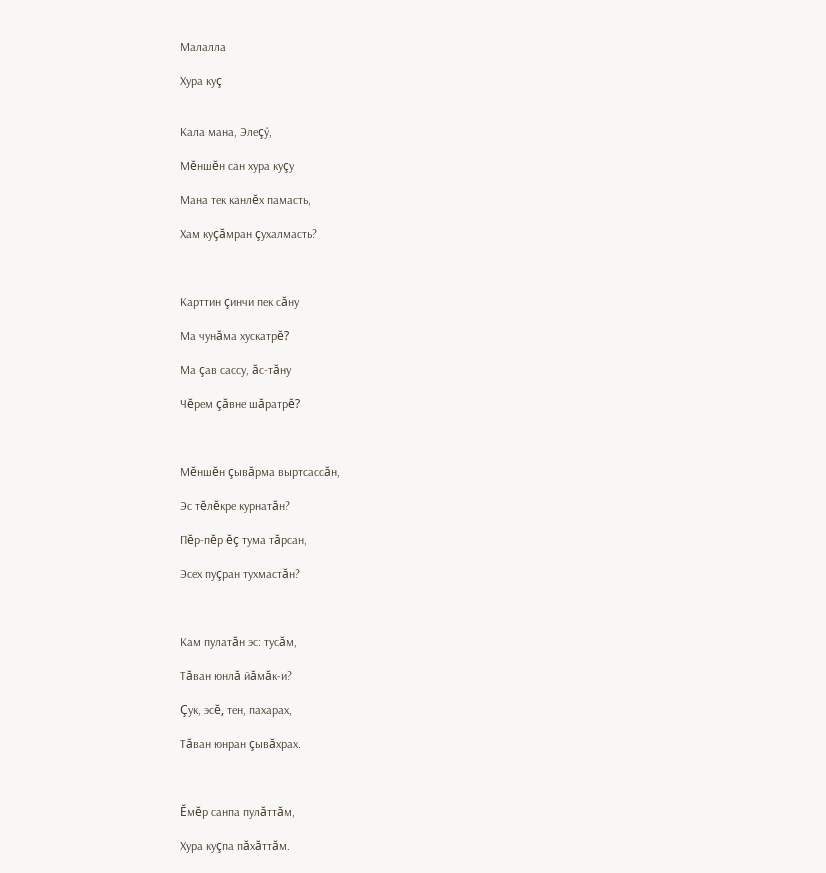Малалла

Хура куç


Кала мана, Элеçӳ,

Мĕншĕн сан хура куçу

Мана тек канлĕх памасть,

Хам куçăмран çухалмасть?



Карттин çинчи пек сăну

Ма чунăма хускатрĕ?

Ма çав сассу, ăс-тăну

Чĕрем çăвне шăратрĕ?



Мĕншĕн çывăрма выртсассăн,

Эс тĕлĕкре курнатăн?

Пĕр-пĕр ĕç тума тăрсан,

Эсех пуçран тухмастăн?



Кам пулатăн эс: тусăм,

Тăван юнлă йăмăк-и?

Çук, эсĕ, тен, пахарах,

Тăван юнран çывăхрах.



Ĕмĕр санпа пулăттăм,

Хура куçпа пăхăттăм.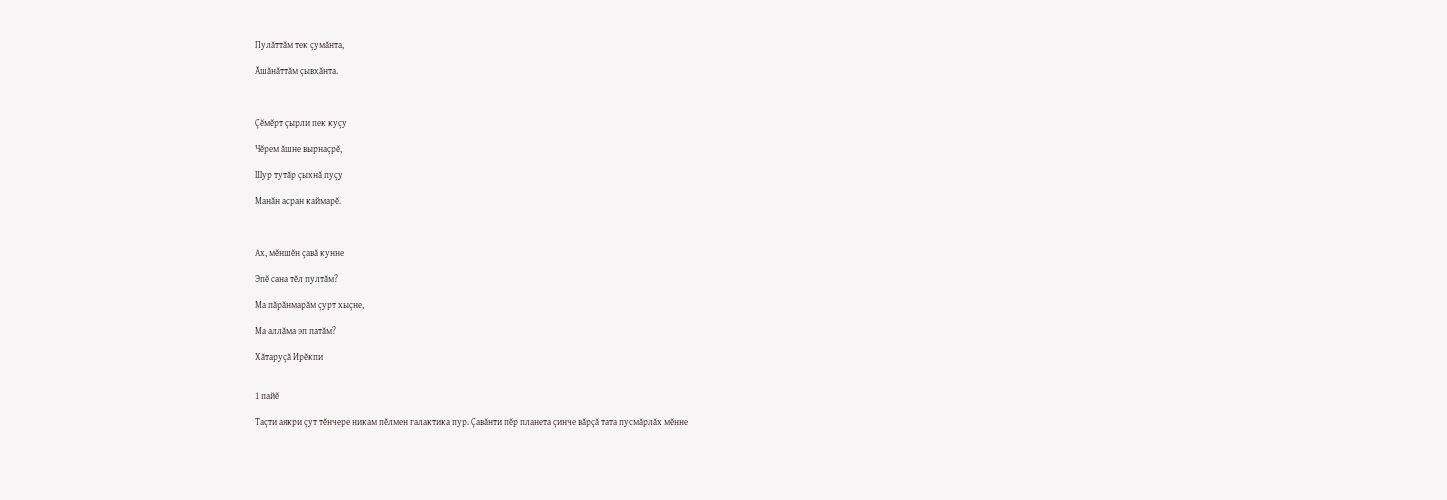Пулăттăм тек çумăнта,

Ăшăнăттăм çывхăнта.



Çĕмĕрт çырли пек куçу

Чĕрем ăшне вырнаçрĕ,

Шур тутăр çыхнă пуçу

Манăн асран каймарĕ.



Ах, мĕншĕн çавă кунне

Эпĕ сана тĕл пултăм?

Ма пăрăнмарăм çурт хыçне,

Ма аллăма эп патăм?

Хăтаруçă Ирĕкпи


1 пайĕ

Таçти аякри çут тĕнчере никам пĕлмен галактика пур. Çавăнти пĕр планета çинче вăрçă тата пусмăрлăх мĕнне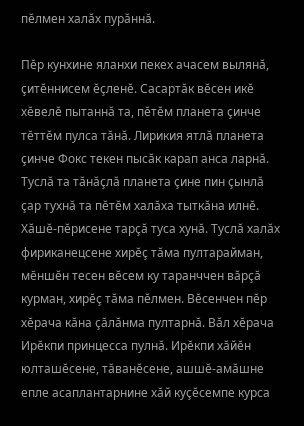пĕлмен халăх пурăннă.

Пĕр кунхине яланхи пекех ачасем вылянă, çитĕннисем ĕçленĕ. Сасартăк вĕсен икĕ хĕвелĕ пытаннă та, пĕтĕм планета çинче тĕттĕм пулса тăнă. Лирикия ятлă планета çинче Фокс текен пысăк карап анса ларнă. Туслă та тăнăçлă планета çине пин çынлă çар тухнă та пĕтĕм халăха тыткăна илнĕ. Хăшĕ-пĕрисене тарçă туса хунă. Туслă халăх фириканецсене хирĕç тăма пултарайман, мĕншĕн тесен вĕсем ку таранччен вăрçă курман, хирĕç тăма пĕлмен. Вĕсенчен пĕр хĕрача кăна çăлăнма пултарнă. Вăл хĕрача Ирĕкпи принцесса пулнă. Ирĕкпи хăйĕн юлташĕсене, тăванĕсене, ашшĕ-амăшне епле асаплантарнине хăй куçĕсемпе курса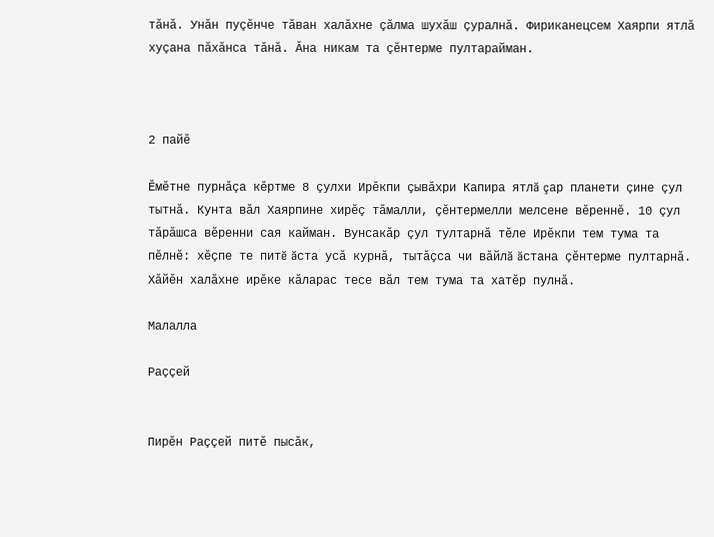тăнă. Унăн пуçĕнче тăван халăхне çăлма шухăш çуралнă. Фириканецсем Хаярпи ятлă хуçана пăхăнса тăнă. Ăна никам та çĕнтерме пултарайман.



2 пайĕ

Ĕмĕтне пурнăçа кĕртме 8 çулхи Ирĕкпи çывăхри Капира ятлă çар планети çине çул тытнă. Кунта вăл Хаярпине хирĕç тăмалли, çĕнтермелли мелсене вĕреннĕ. 10 çул тăрăшса вĕренни сая кайман. Вунсакăр çул тултарнă тĕле Ирĕкпи тем тума та пĕлнĕ: хĕçпе те питĕ ăста усă курнă, тытăçса чи вăйлă ăстана çĕнтерме пултарнă. Хăйĕн халăхне ирĕке кăларас тесе вăл тем тума та хатĕр пулнă.

Малалла

Раççей


Пирĕн Раççей питĕ пысăк,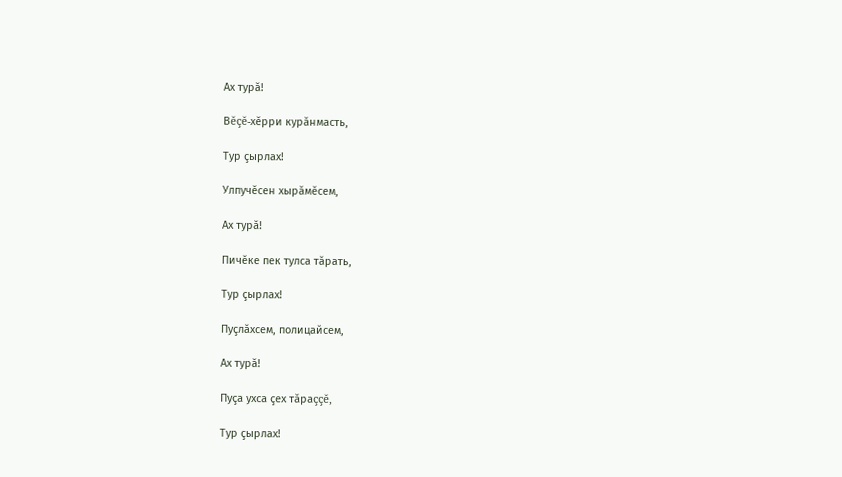Ах турă!

Вĕçĕ-хĕрри курăнмасть,

Тур çырлах!

Улпучĕсен хырăмĕсем,

Ах турă!

Пичĕке пек тулса тăрать,

Тур çырлах!

Пуçлăхсем, полицайсем,

Ах турă!

Пуçа ухса çех тăраççĕ,

Тур çырлах!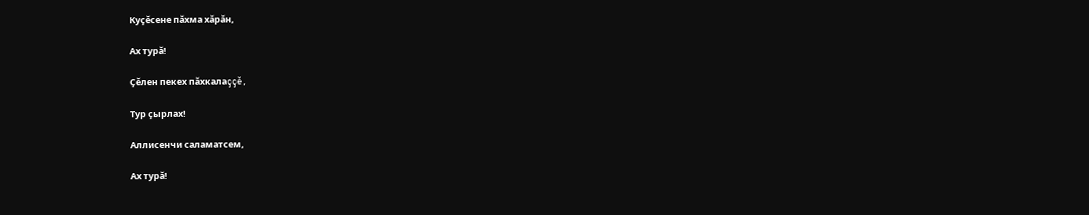Куçĕсене пăхма хăрăн,

Ах турă!

Çĕлен пекех пăхкалаççĕ,

Тур çырлах!

Аллисенчи саламатсем,

Ах турă!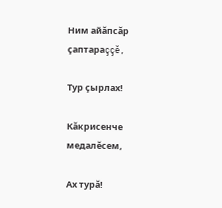Ним айăпсăр çаптараççĕ,

Тур çырлах!

Кăкрисенче медалĕсем,

Ах турă!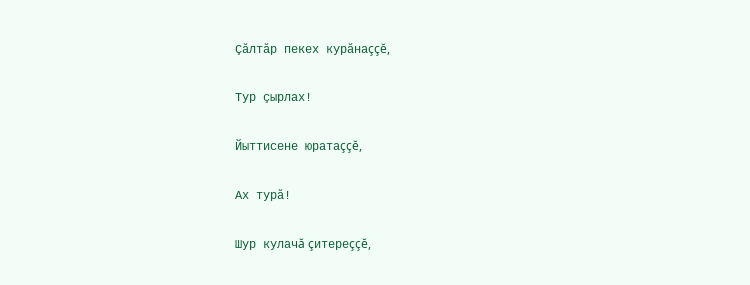Çăлтăр пекех курăнаççĕ,

Тур çырлах!

Йыттисене юратаççĕ,

Ах турă!

Шур кулачă çитереççĕ,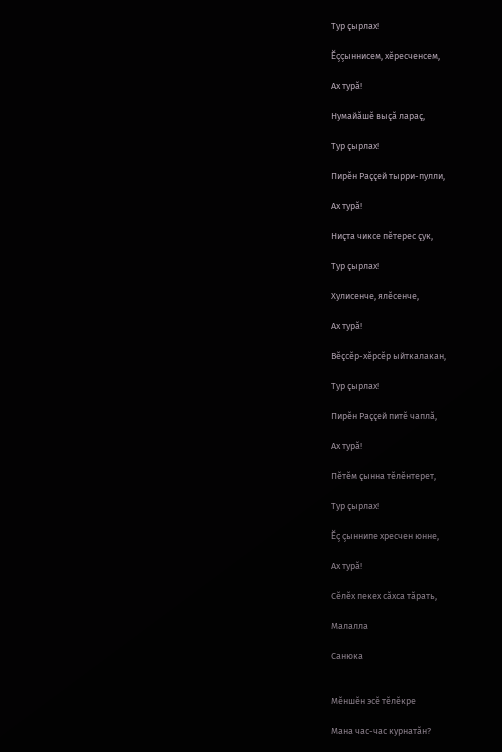Тур çырлах!

Ĕççыннисем, хĕресченсем,

Ах турă!

Нумайăшĕ выçă лараç,

Тур çырлах!

Пирĕн Раççей тырри-пулли,

Ах турă!

Ниçта чиксе пĕтерес çук,

Тур çырлах!

Хулисенче, ялĕсенче,

Ах турă!

Вĕçсĕр-хĕрсĕр ыйткалакан,

Тур çырлах!

Пирĕн Раççей питĕ чаплă,

Ах турă!

Пĕтĕм çынна тĕлĕнтерет,

Тур çырлах!

Ĕç çыннипе хресчен юнне,

Ах турă!

Сĕлĕх пекех сăхса тăрать,

Малалла

Санюка


Мĕншĕн эсĕ тĕлĕкре

Мана час-час курнатăн?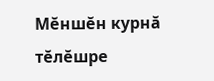Мĕншĕн курнă тĕлĕшре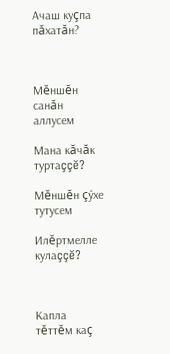Ачаш куçпа пăхатăн?



Мĕншĕн санăн аллусем

Мана кăчăк туртаççĕ?

Мĕншĕн çӳхе тутусем

Илĕртмелле кулаççĕ?



Капла тĕттĕм каç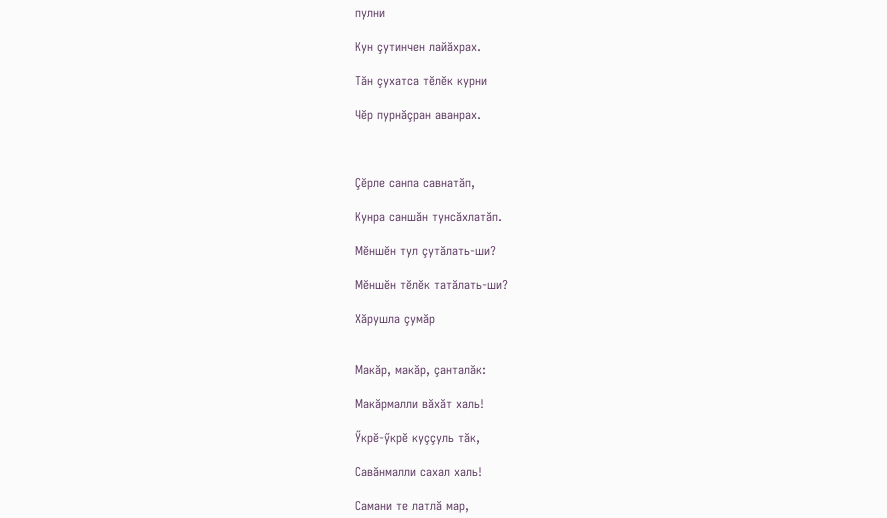пулни

Кун çутинчен лайăхрах.

Тăн çухатса тĕлĕк курни

Чĕр пурнăçран аванрах.



Çĕрле санпа савнатăп,

Кунра саншăн тунсăхлатăп.

Мĕншĕн тул çутăлать-ши?

Мĕншĕн тĕлĕк татăлать-ши?

Хăрушла çумăр


Макăр, макăр, çанталăк:

Макăрмалли вăхăт халь!

Ӳкрĕ-ӳкрĕ куççуль тăк,

Савăнмалли сахал халь!

Самани те латлă мар,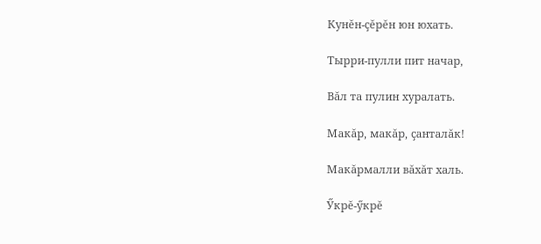Кунĕн-çĕрĕн юн юхать.

Тырри-пулли пит начар,

Вăл та пулин хуралать.

Макăр, макăр, çанталăк!

Макăрмалли вăхăт халь.

Ӳкрĕ-ӳкрĕ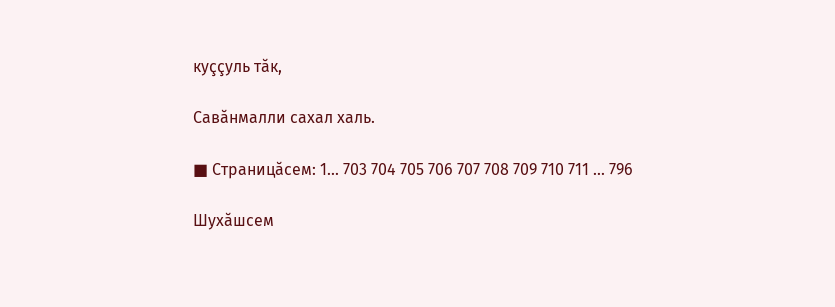куççуль тăк,

Савăнмалли сахал халь.

■ Страницăсем: 1... 703 704 705 706 707 708 709 710 711 ... 796

Шухăшсем